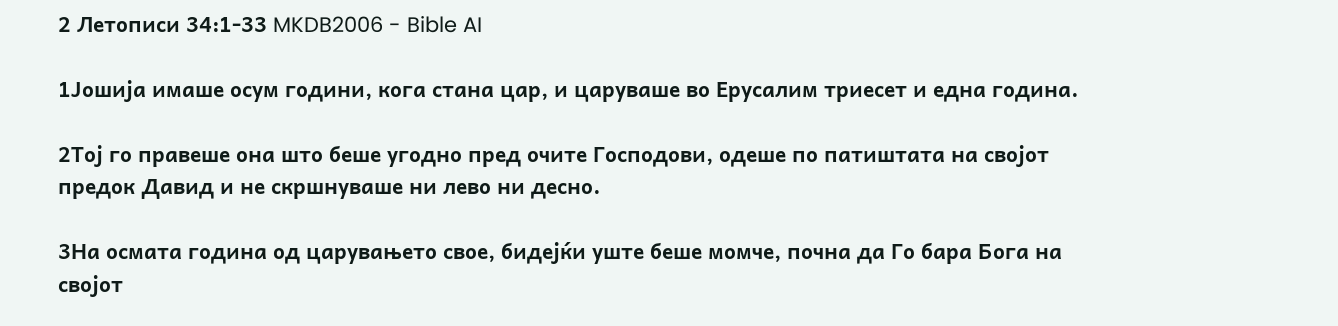2 Летописи 34:1-33 MKDB2006 - Bible AI

1Јошија имаше осум години, кога стана цар, и царуваше во Ерусалим триесет и една година.

2Тој го правеше она што беше угодно пред очите Господови, одеше по патиштата на својот предок Давид и не скршнуваше ни лево ни десно.

3На осмата година од царувањето свое, бидејќи уште беше момче, почна да Го бара Бога на својот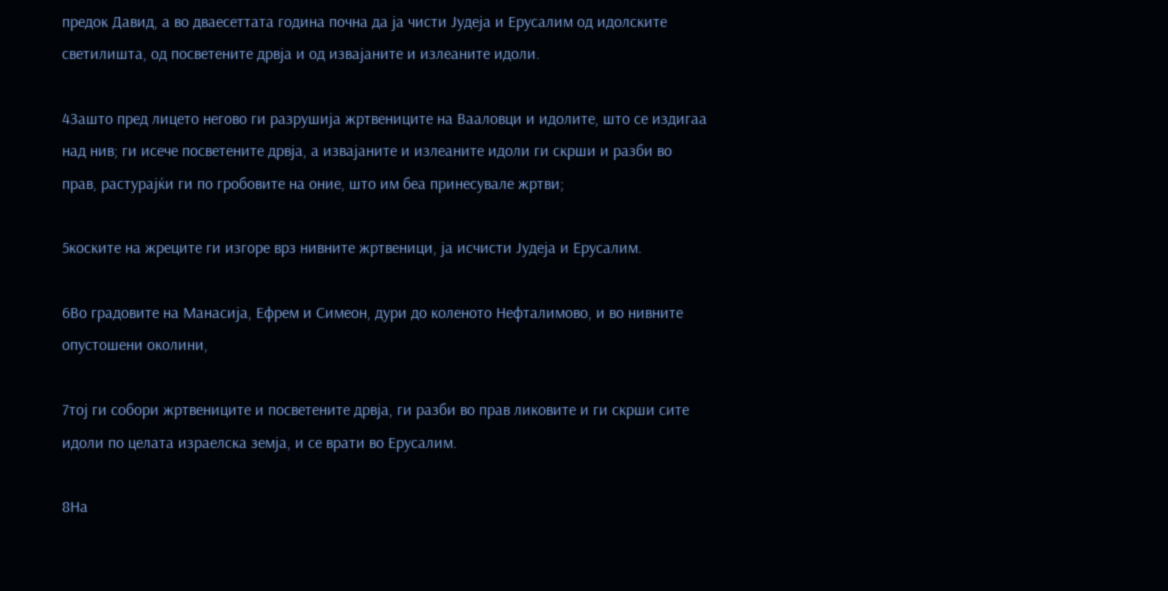предок Давид, а во дваесеттата година почна да ја чисти Јудеја и Ерусалим од идолските светилишта, од посветените дрвја и од извајаните и излеаните идоли.

4Зашто пред лицето негово ги разрушија жртвениците на Вааловци и идолите, што се издигаа над нив; ги исече посветените дрвја, а извајаните и излеаните идоли ги скрши и разби во прав, растурајќи ги по гробовите на оние, што им беа принесувале жртви;

5коските на жреците ги изгоре врз нивните жртвеници, ја исчисти Јудеја и Ерусалим.

6Во градовите на Манасија, Ефрем и Симеон, дури до коленото Нефталимово, и во нивните опустошени околини,

7тој ги собори жртвениците и посветените дрвја, ги разби во прав ликовите и ги скрши сите идоли по целата израелска земја, и се врати во Ерусалим.

8На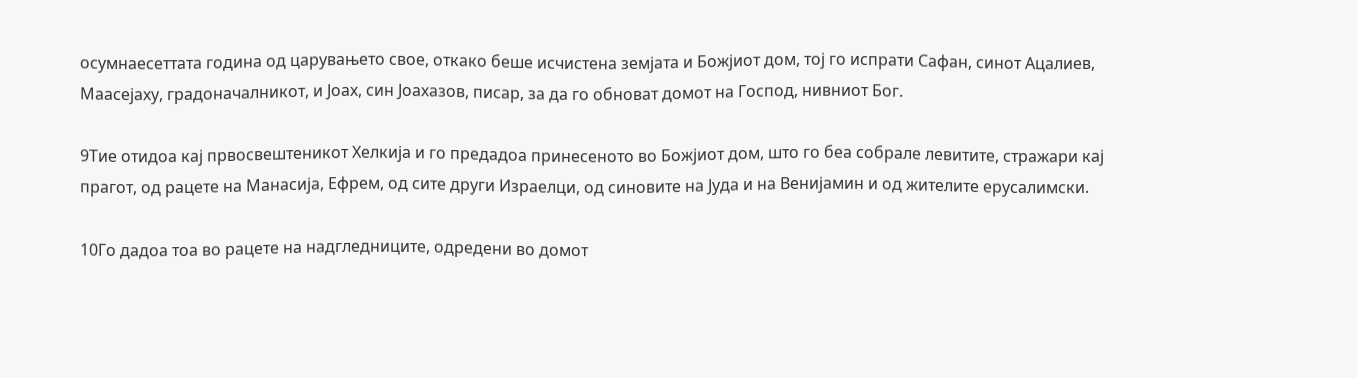осумнаесеттата година од царувањето свое, откако беше исчистена земјата и Божјиот дом, тој го испрати Сафан, синот Ацалиев, Маасејаху, градоначалникот, и Јоах, син Јоахазов, писар, за да го обноват домот на Господ, нивниот Бог.

9Тие отидоа кај првосвештеникот Хелкија и го предадоа принесеното во Божјиот дом, што го беа собрале левитите, стражари кај прагот, од рацете на Манасија, Ефрем, од сите други Израелци, од синовите на Јуда и на Венијамин и од жителите ерусалимски.

10Го дадоа тоа во рацете на надгледниците, одредени во домот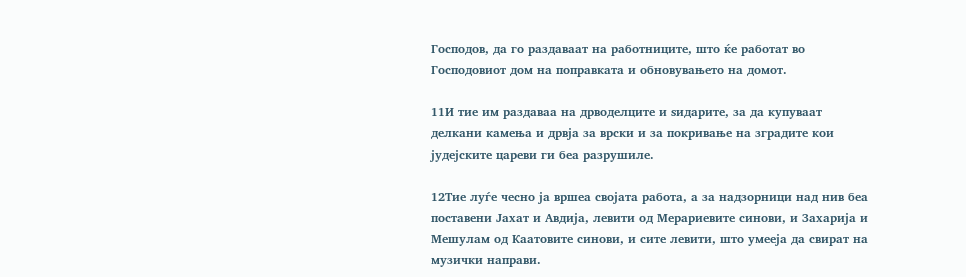Господов, да го раздаваат на работниците, што ќе работат во Господовиот дом на поправката и обновувањето на домот.

11И тие им раздаваа на дрводелците и ѕидарите, за да купуваат делкани камења и дрвја за врски и за покривање на зградите кои јудејските цареви ги беа разрушиле.

12Тие луѓе чесно ја вршеа својата работа, а за надзорници над нив беа поставени Јахат и Авдија, левити од Мерариевите синови, и Захарија и Мешулам од Каатовите синови, и сите левити, што умееја да свират на музички направи.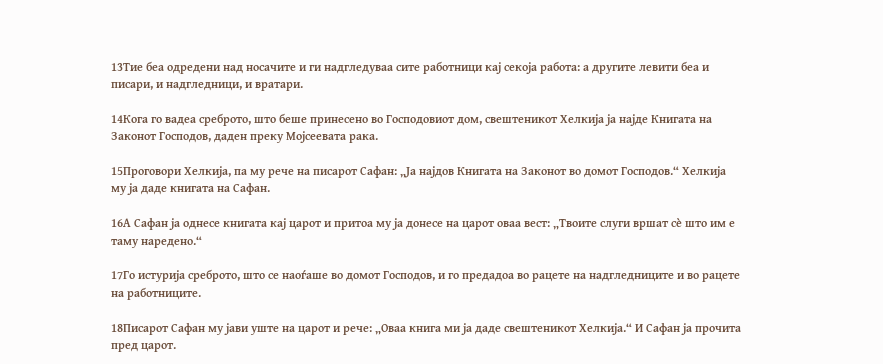13Тие беа одредени над носачите и ги надгледуваа сите работници кај секоја работа: а другите левити беа и писари, и надгледници, и вратари.

14Кога го вадеа среброто, што беше принесено во Господовиот дом, свештеникот Хелкија ја најде Книгата на Законот Господов, даден преку Мојсеевата рака.

15Проговори Хелкија, па му рече на писарот Сафан: „Ја најдов Книгата на Законот во домот Господов.“ Хелкија му ја даде книгата на Сафан.

16А Сафан ја однесе книгата кај царот и притоа му ја донесе на царот оваа вест: „Твоите слуги вршат сѐ што им е таму наредено.“

17Го истурија среброто, што се наоѓаше во домот Господов, и го предадоа во рацете на надгледниците и во рацете на работниците.

18Писарот Сафан му јави уште на царот и рече: „Оваа книга ми ја даде свештеникот Хелкија.“ И Сафан ја прочита пред царот.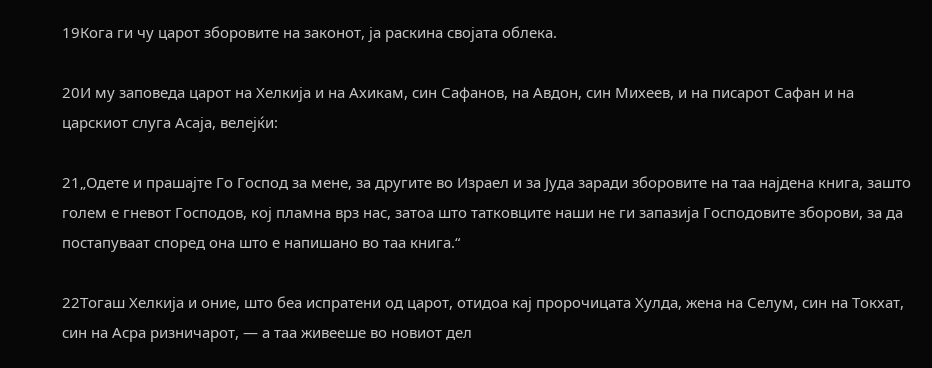19Кога ги чу царот зборовите на законот, ја раскина својата облека.

20И му заповеда царот на Хелкија и на Ахикам, син Сафанов, на Авдон, син Михеев, и на писарот Сафан и на царскиот слуга Асаја, велејќи:

21„Одете и прашајте Го Господ за мене, за другите во Израел и за Јуда заради зборовите на таа најдена книга, зашто голем е гневот Господов, кој пламна врз нас, затоа што татковците наши не ги запазија Господовите зборови, за да постапуваат според она што е напишано во таа книга.“

22Тогаш Хелкија и оние, што беа испратени од царот, отидоа кај пророчицата Хулда, жена на Селум, син на Токхат, син на Асра ризничарот, — а таа живееше во новиот дел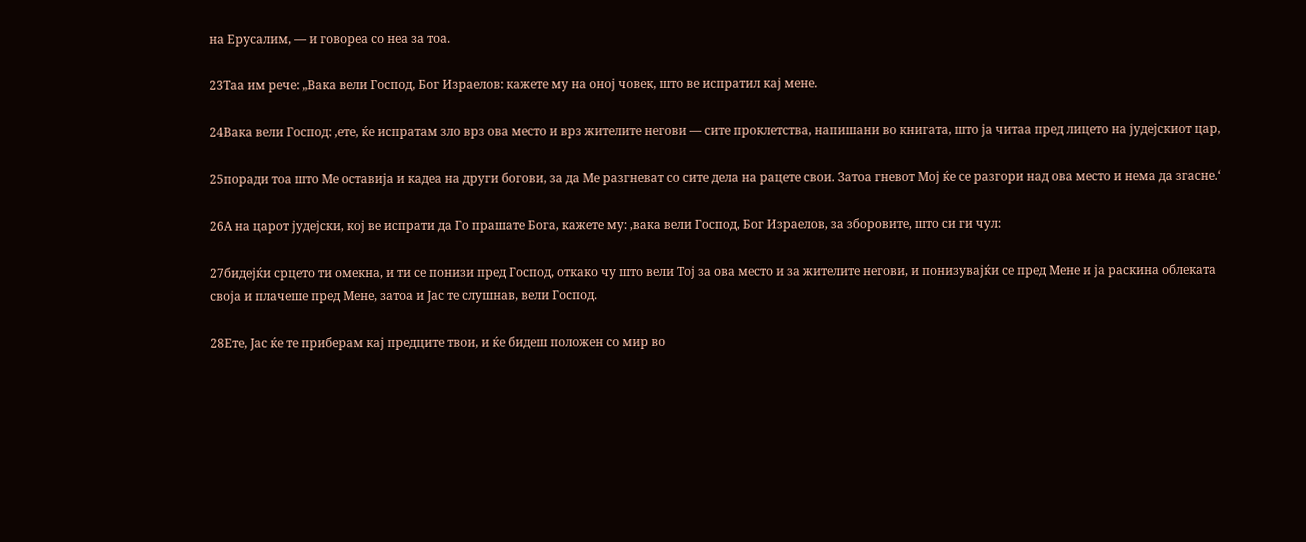на Ерусалим, — и говореа со неа за тоа.

23Таа им рече: „Вака вели Господ, Бог Израелов: кажете му на оној човек, што ве испратил кај мене.

24Вака вели Господ: ‚ете, ќе испратам зло врз ова место и врз жителите негови — сите проклетства, напишани во книгата, што ја читаа пред лицето на јудејскиот цар,

25поради тоа што Ме оставија и кадеа на други богови, за да Ме разгневат со сите дела на рацете свои. Затоа гневот Мој ќе се разгори над ова место и нема да згасне.‘

26А на царот јудејски, кој ве испрати да Го прашате Бога, кажете му: ‚вака вели Господ, Бог Израелов, за зборовите, што си ги чул:

27бидејќи срцето ти омекна, и ти се понизи пред Господ, откако чу што вели Тој за ова место и за жителите негови, и понизувајќи се пред Мене и ја раскина облеката своја и плачеше пред Мене, затоа и Јас те слушнав, вели Господ.

28Ете, Јас ќе те приберам кај предците твои, и ќе бидеш положен со мир во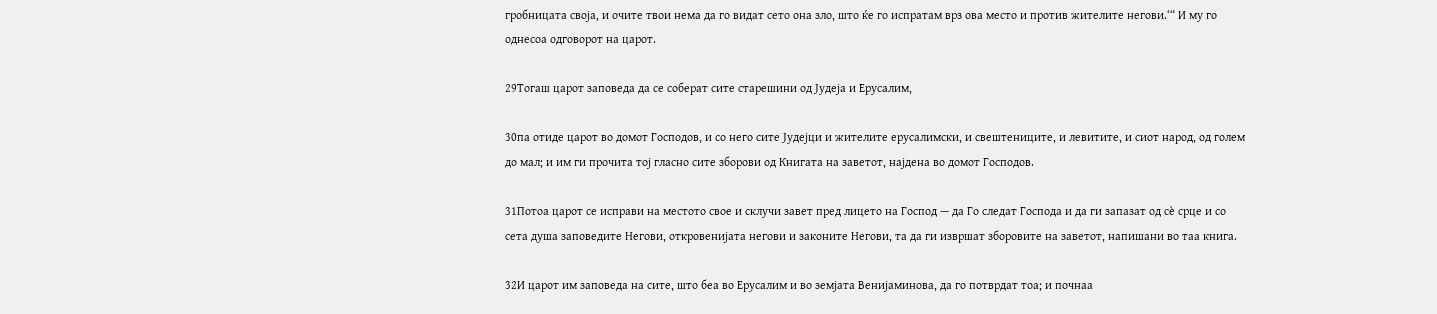гробницата своја, и очите твои нема да го видат сето она зло, што ќе го испратам врз ова место и против жителите негови.‘“ И му го однесоа одговорот на царот.

29Тогаш царот заповеда да се соберат сите старешини од Јудеја и Ерусалим,

30па отиде царот во домот Господов, и со него сите Јудејци и жителите ерусалимски, и свештениците, и левитите, и сиот народ, од голем до мал; и им ги прочита тој гласно сите зборови од Книгата на заветот, најдена во домот Господов.

31Потоа царот се исправи на местото свое и склучи завет пред лицето на Господ — да Го следат Господа и да ги запазат од сѐ срце и со сета душа заповедите Негови, откровенијата негови и законите Негови, та да ги извршат зборовите на заветот, напишани во таа книга.

32И царот им заповеда на сите, што беа во Ерусалим и во земјата Венијаминова, да го потврдат тоа; и почнаа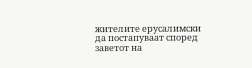жителите ерусалимски да постапуваат според заветот на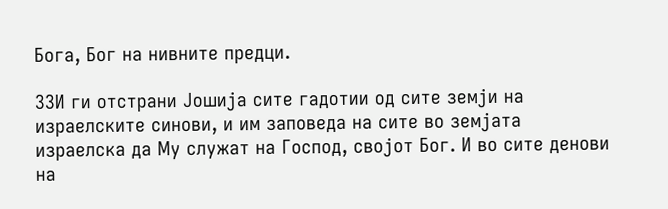Бога, Бог на нивните предци.

33И ги отстрани Јошија сите гадотии од сите земји на израелските синови, и им заповеда на сите во земјата израелска да Му служат на Господ, својот Бог. И во сите денови на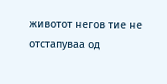животот негов тие не отстапуваа од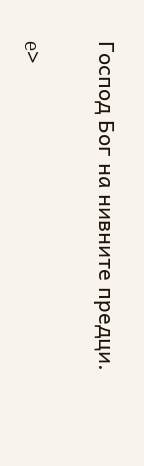Господ Бог на нивните предци.

e>